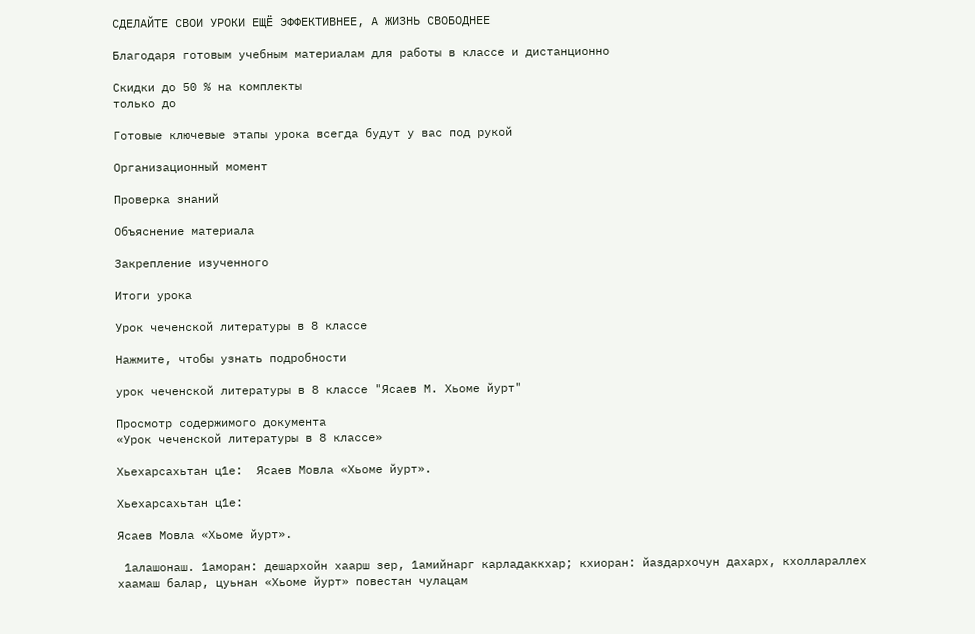СДЕЛАЙТЕ СВОИ УРОКИ ЕЩЁ ЭФФЕКТИВНЕЕ, А ЖИЗНЬ СВОБОДНЕЕ

Благодаря готовым учебным материалам для работы в классе и дистанционно

Скидки до 50 % на комплекты
только до

Готовые ключевые этапы урока всегда будут у вас под рукой

Организационный момент

Проверка знаний

Объяснение материала

Закрепление изученного

Итоги урока

Урок чеченской литературы в 8 классе

Нажмите, чтобы узнать подробности

урок чеченской литературы в 8 классе "Ясаев М. Хьоме йурт"

Просмотр содержимого документа
«Урок чеченской литературы в 8 классе»

Хьехарсахьтан ц1е:  Ясаев Мовла «Хьоме йурт».

Хьехарсахьтан ц1е:

Ясаев Мовла «Хьоме йурт».

 1алашонаш. 1аморан: дешархойн хаарш зер, 1амийнарг карладаккхар; кхиоран: йаздархочун дахарх, кхоллараллех хаамаш балар, цуьнан «Хьоме йурт» повестан чулацам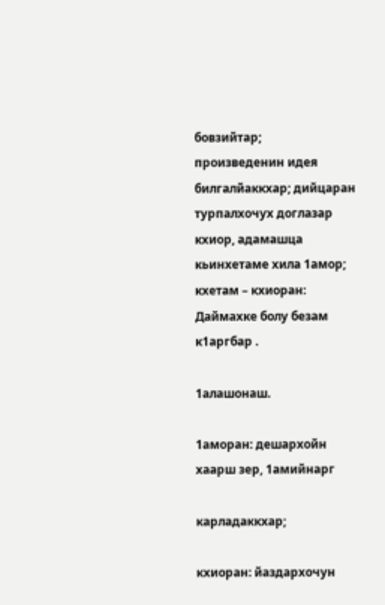бовзийтар;  произведенин идея билгалйаккхар; дийцаран турпалхочух доглазар кхиор, адамашца кьинхетаме хила 1амор; кхетам – кхиоран: Даймахке болу безам к1аргбар .

1алашонаш.

1аморан: дешархойн хаарш зер, 1амийнарг

карладаккхар;

кхиоран: йаздархочун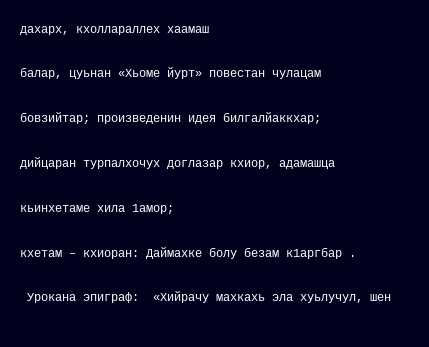дахарх, кхоллараллех хаамаш

балар, цуьнан «Хьоме йурт» повестан чулацам

бовзийтар; произведенин идея билгалйаккхар;

дийцаран турпалхочух доглазар кхиор, адамашца

кьинхетаме хила 1амор;

кхетам – кхиоран: Даймахке болу безам к1аргбар .

 Урокана эпиграф:  «Хийрачу махкахь эла хуьлучул, шен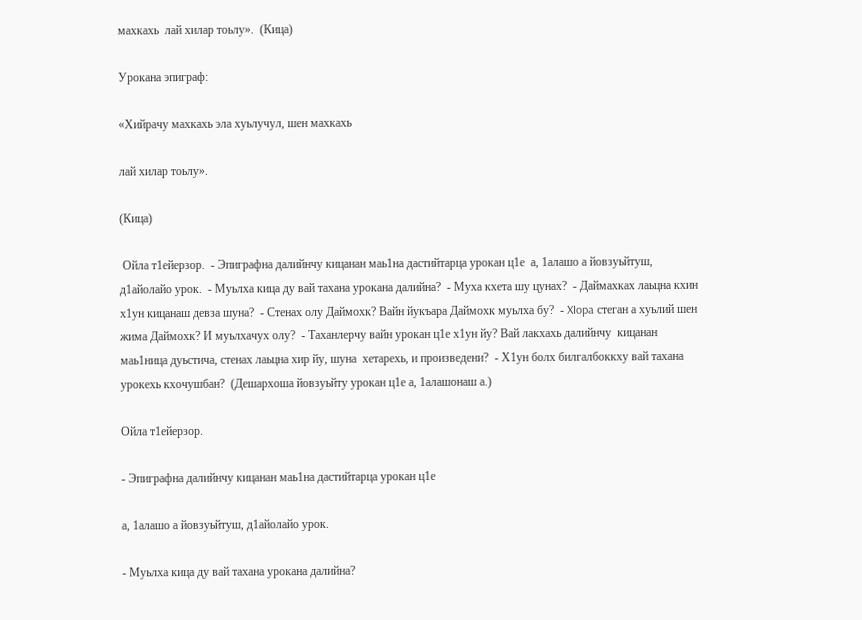махкахь  лай хилар тоьлу».  (Кица)

Урокана эпиграф:

«Хийрачу махкахь эла хуьлучул, шен махкахь

лай хилар тоьлу».

(Кица)

 Ойла т1ейерзор.  - Эпиграфна далийнчу кицанан маь1на дастийтарца урокан ц1е  а, 1алашо а йовзуьйтуш, д1айолайо урок.  - Муьлха кица ду вай тахана урокана далийна?  - Муха кхета шу цунах?  - Даймахках лаьцна кхин х1ун кицанаш девза шуна?  - Стенах олу Даймохк? Вайн йукъара Даймохк муьлха бу?  - XIopa стеган а хуьлий шен жима Даймохк? И муьлхачух олу?  - Таханлерчу вайн урокан ц1е х1ун йу? Вай лакхахь далийнчу  кицанан маь1ница дуьстича, стенах лаьцна хир йу, шуна  хетарехь, и произведени?  - Х1ун болх билгалбоккху вай тахана урокехь кхочушбан?  (Дешархоша йовзуьйту урокан ц1е а, 1алашонаш а.)

Ойла т1ейерзор.

- Эпиграфна далийнчу кицанан маь1на дастийтарца урокан ц1е

а, 1алашо а йовзуьйтуш, д1айолайо урок.

- Муьлха кица ду вай тахана урокана далийна?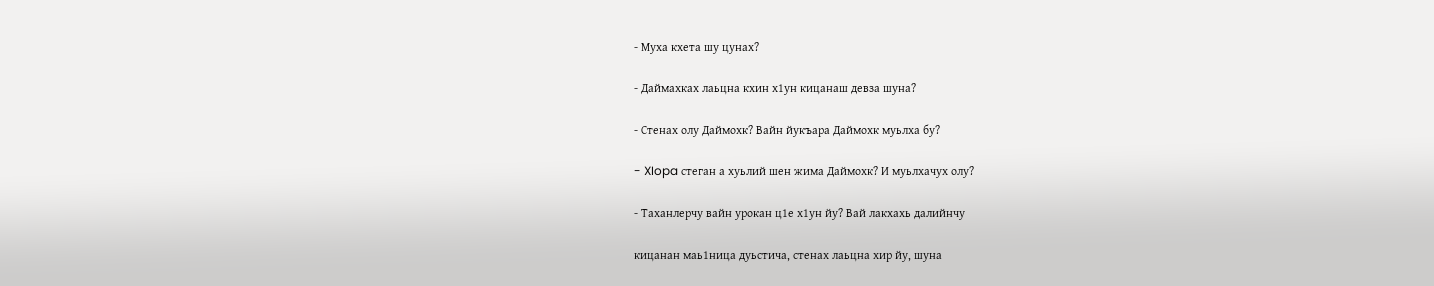- Муха кхета шу цунах?

- Даймахках лаьцна кхин х1ун кицанаш девза шуна?

- Стенах олу Даймохк? Вайн йукъара Даймохк муьлха бу?

- XIopa стеган а хуьлий шен жима Даймохк? И муьлхачух олу?

- Таханлерчу вайн урокан ц1е х1ун йу? Вай лакхахь далийнчу

кицанан маь1ница дуьстича, стенах лаьцна хир йу, шуна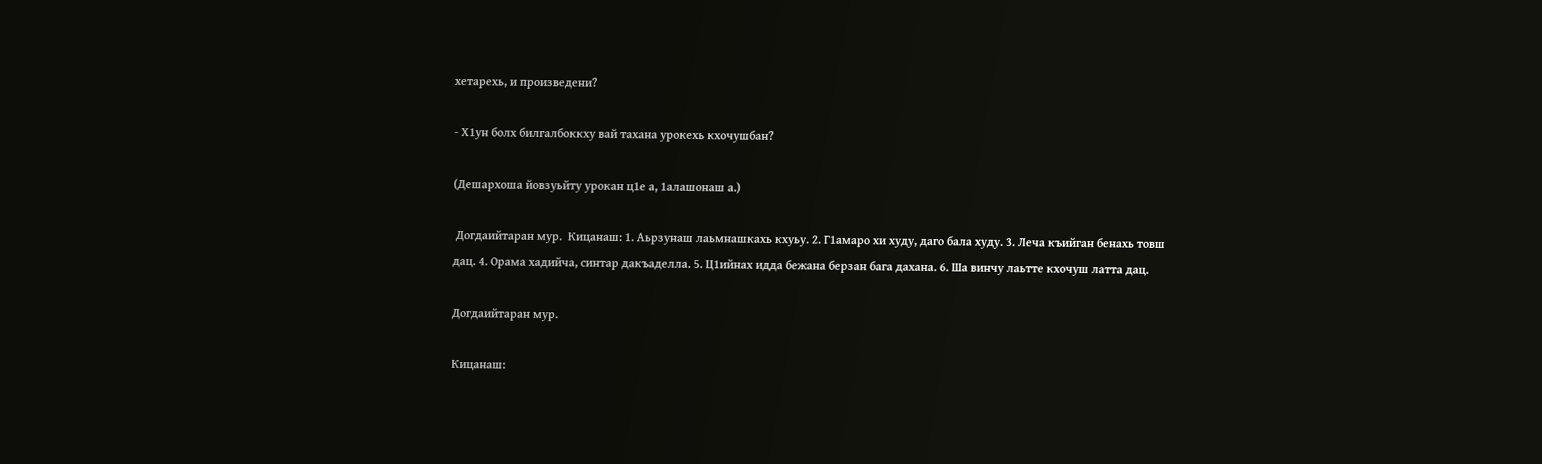хетарехь, и произведени?

- Х1ун болх билгалбоккху вай тахана урокехь кхочушбан?

(Дешархоша йовзуьйту урокан ц1е а, 1алашонаш а.)

 Догдаийтаран мур.  Кицанаш: 1. Аьрзунаш лаьмнашкахь кхуьу. 2. Г1амаро хи худу, даго бала худу. 3. Леча къийган бенахь товш дац. 4. Орама хадийча, синтар дакъаделла. 5. Ц1ийнах идда бежана берзан бага дахана. 6. Ша винчу лаьтте кхочуш латта дац.

Догдаийтаран мур.

Кицанаш: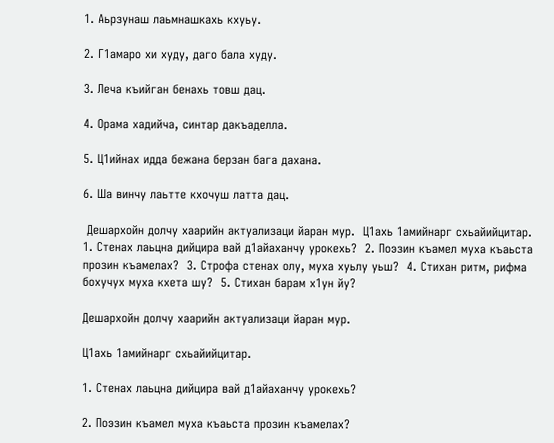1. Аьрзунаш лаьмнашкахь кхуьу.

2. Г1амаро хи худу, даго бала худу.

3. Леча къийган бенахь товш дац.

4. Орама хадийча, синтар дакъаделла.

5. Ц1ийнах идда бежана берзан бага дахана.

6. Ша винчу лаьтте кхочуш латта дац.

 Дешархойн долчу хаарийн актуализаци йаран мур.  Ц1ахь 1амийнарг схьайийцитар.  1. Стенах лаьцна дийцира вай д1айаханчу урокехь?  2. Поэзин къамел муха къаьста прозин къамелах?  3. Строфа стенах олу, муха хуьлу уьш?  4. Стихан ритм, рифма бохучух муха кхета шу?  5. Стихан барам х1ун йу?

Дешархойн долчу хаарийн актуализаци йаран мур.

Ц1ахь 1амийнарг схьайийцитар.

1. Стенах лаьцна дийцира вай д1айаханчу урокехь?

2. Поэзин къамел муха къаьста прозин къамелах?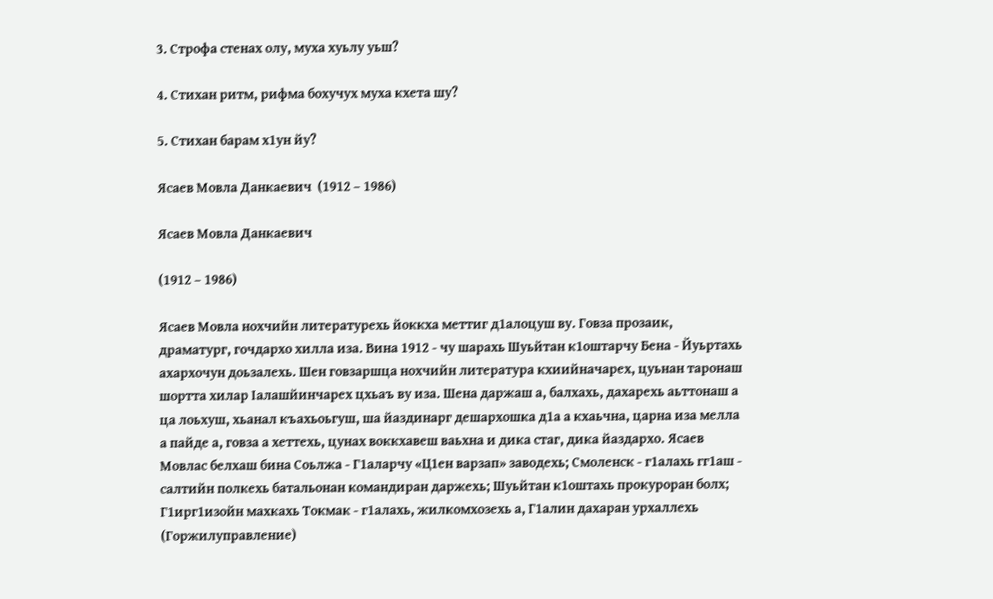3. Строфа стенах олу, муха хуьлу уьш?

4. Стихан ритм, рифма бохучух муха кхета шу?

5. Стихан барам х1ун йу?

Ясаев Мовла Данкаевич  (1912 – 1986)

Ясаев Мовла Данкаевич

(1912 – 1986)

Ясаев Мовла нохчийн литературехь йоккха меттиг д1алоцуш ву. Говза прозаик, драматург, гочдархо хилла иза. Вина 1912 - чу шарахь Шуьйтан к1оштарчу Бена - Йуьртахь ахархочун доьзалехь. Шен говзаршца нохчийн литература кхиийначарех, цуьнан таронаш шортта хилар Iалашйинчарех цхьаъ ву иза. Шена даржаш а, балхахь, дахарехь аьттонаш а ца лоьхуш, хьанал къахьоьгуш, ша йаздинарг дешархошка д1а а кхаьчна, царна иза мелла а пайде а, говза а хеттехь, цунах воккхавеш ваьхна и дика стаг, дика йаздархо. Ясаев Мовлас белхаш бина Соьлжа - Г1аларчу «Ц1ен варзап» заводехь; Смоленск - г1алахь rг1аш - салтийн полкехь батальонан командиран даржехь; Шуьйтан к1оштахь прокуроран болх; Г1ирг1изойн махкахь Токмак - г1алахь, жилкомхозехь а, Г1алин дахаран урхаллехь (Горжилуправление)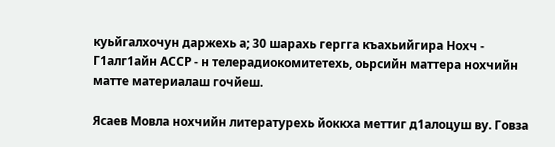куьйгалхочун даржехь а; 30 шарахь гергга къахьийгира Нохч - Г1алг1айн АССР - н телерадиокомитетехь, оьрсийн маттера нохчийн матте материалаш гочйеш.

Ясаев Мовла нохчийн литературехь йоккха меттиг д1алоцуш ву. Говза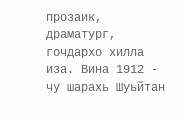прозаик, драматург, гочдархо хилла иза. Вина 1912 - чу шарахь Шуьйтан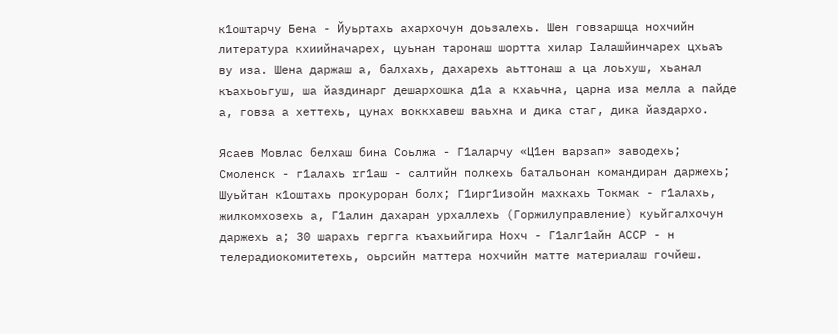к1оштарчу Бена - Йуьртахь ахархочун доьзалехь. Шен говзаршца нохчийн литература кхиийначарех, цуьнан таронаш шортта хилар Iалашйинчарех цхьаъ ву иза. Шена даржаш а, балхахь, дахарехь аьттонаш а ца лоьхуш, хьанал къахьоьгуш, ша йаздинарг дешархошка д1а а кхаьчна, царна иза мелла а пайде а, говза а хеттехь, цунах воккхавеш ваьхна и дика стаг, дика йаздархо.

Ясаев Мовлас белхаш бина Соьлжа - Г1аларчу «Ц1ен варзап» заводехь; Смоленск - г1алахь rг1аш - салтийн полкехь батальонан командиран даржехь; Шуьйтан к1оштахь прокуроран болх; Г1ирг1изойн махкахь Токмак - г1алахь, жилкомхозехь а, Г1алин дахаран урхаллехь (Горжилуправление) куьйгалхочун даржехь а; 30 шарахь гергга къахьийгира Нохч - Г1алг1айн АССР - н телерадиокомитетехь, оьрсийн маттера нохчийн матте материалаш гочйеш.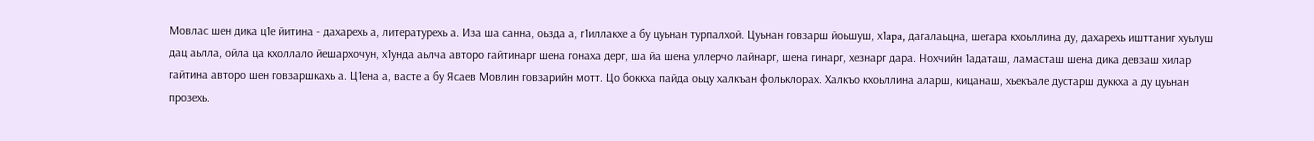Мовлас шен дика ц1е йитина - дахарехь а, литературехь а. Иза ша санна, оьзда а, г1иллакхе а бу цуьнан турпалхой. Цуьнан говзарш йоьшуш, х1apa, дагалаьцна, шегара кхоьллина ду, дахарехь ишттаниг хуьлуш дац аьлла, ойла ца кхоллало йешархочун, х1унда аьлча авторо гайтинарг шена гонаха дерг, ша йа шена уллерчо лайнарг, шена гинарг, хезнарг дара. Нохчийн 1адаташ, ламасташ шена дика девзаш хилар гайтина авторо шен говзаршкахь а. Ц1ена а, васте а бу Ясаев Мовлин говзарийн мотт. Цо боккха пайда оьцу халкъан фольклорах. Халкъо кхоьллина аларш, кицанаш, хьекъале дустарш дуккха а ду цуьнан прозехь.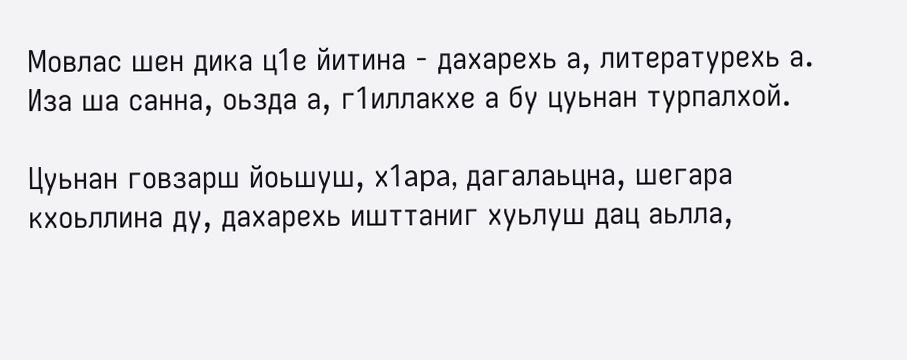Мовлас шен дика ц1е йитина - дахарехь а, литературехь а. Иза ша санна, оьзда а, г1иллакхе а бу цуьнан турпалхой.

Цуьнан говзарш йоьшуш, х1apa, дагалаьцна, шегара кхоьллина ду, дахарехь ишттаниг хуьлуш дац аьлла,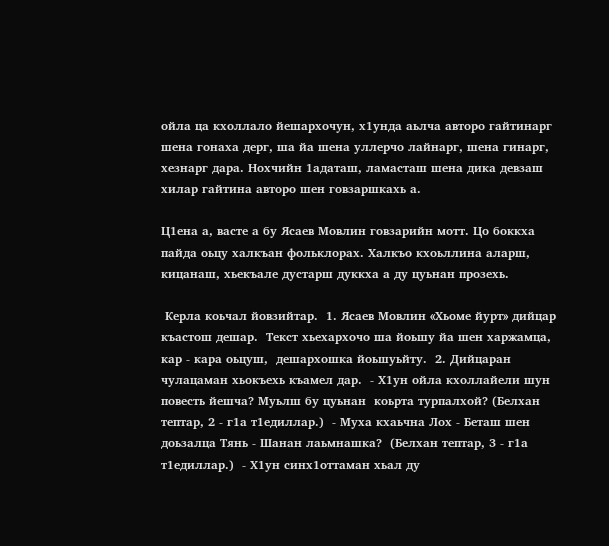ойла ца кхоллало йешархочун, х1унда аьлча авторо гайтинарг шена гонаха дерг, ша йа шена уллерчо лайнарг, шена гинарг, хезнарг дара. Нохчийн 1адаташ, ламасташ шена дика девзаш хилар гайтина авторо шен говзаршкахь а.

Ц1ена а, васте а бу Ясаев Мовлин говзарийн мотт. Цо боккха пайда оьцу халкъан фольклорах. Халкъо кхоьллина аларш, кицанаш, хьекъале дустарш дуккха а ду цуьнан прозехь.

 Керла коьчал йовзийтар.  1. Ясаев Мовлин «Хьоме йурт» дийцар къастош дешар.  Текст хьехархочо ша йоьшу йа шен харжамца, кар - кара оьцуш,  дешархошка йоьшуьйту.  2. Дийцаран чулацаман хьокъехь къамел дар.  - Х1ун ойла кхоллайели шун повесть йешча? Муьлш бу цуьнан  коьрта турпалхой? (Белхан тептар, 2 - г1а т1едиллар.)  - Муха кхаьчна Лox - Беташ шен доьзалца Тянь - Шанан лаьмнашка?  (Белхан тептар, 3 - г1а т1едиллар.)  - Х1ун синх1оттаман хьал ду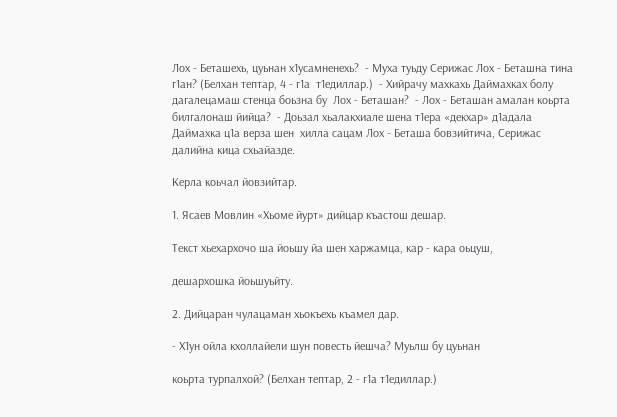Лox - Беташехь, цуьнан х1усамненехь?  - Муха туьду Серижас Лох - Беташна тина г1ан? (Белхан тептар, 4 - г1а  т1едиллар.)  - Хийрачу махкахь Даймахках болу дагалецамаш стенца боьзна бу  Лох - Беташан?  - Лох - Беташан амалан коьрта билгалонаш йийца?  - Доьзал хьалакхиале шена т1ера «декхар» д1адала Даймахка ц1а верза шен  хилла сацам Лох - Беташа бовзийтича, Серижас далийна кица схьайазде.

Керла коьчал йовзийтар.

1. Ясаев Мовлин «Хьоме йурт» дийцар къастош дешар.

Текст хьехархочо ша йоьшу йа шен харжамца, кар - кара оьцуш,

дешархошка йоьшуьйту.

2. Дийцаран чулацаман хьокъехь къамел дар.

- Х1ун ойла кхоллайели шун повесть йешча? Муьлш бу цуьнан

коьрта турпалхой? (Белхан тептар, 2 - г1а т1едиллар.)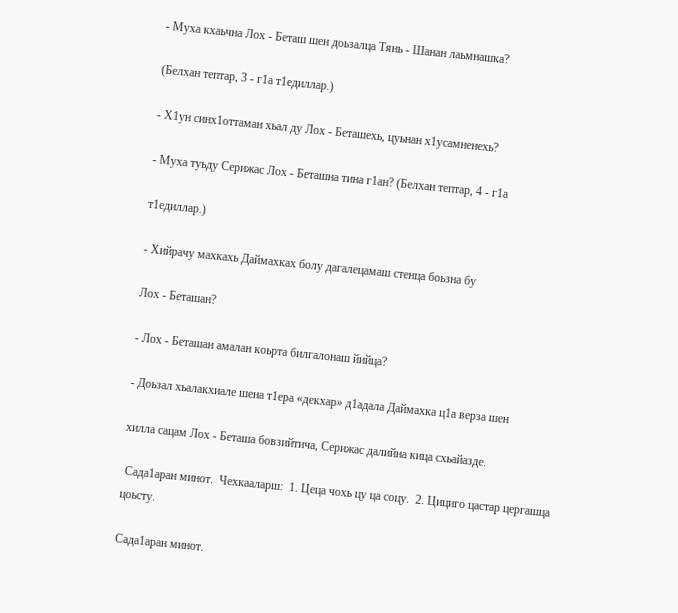- Муха кхаьчна Лox - Беташ шен доьзалца Тянь - Шанан лаьмнашка?

(Белхан тептар, 3 - г1а т1едиллар.)

- Х1ун синх1оттаман хьал ду Лox - Беташехь, цуьнан х1усамненехь?

- Муха туьду Серижас Лох - Беташна тина г1ан? (Белхан тептар, 4 - г1а

т1едиллар.)

- Хийрачу махкахь Даймахках болу дагалецамаш стенца боьзна бу

Лох - Беташан?

- Лох - Беташан амалан коьрта билгалонаш йийца?

- Доьзал хьалакхиале шена т1ера «декхар» д1адала Даймахка ц1а верза шен

хилла сацам Лох - Беташа бовзийтича, Серижас далийна кица схьайазде.

 Сада1аран минот.  Чехкааларш:  1. Цеца чохь цу ца соцу.  2. Цициго цастар цергашца цоьсту.

Сада1аран минот.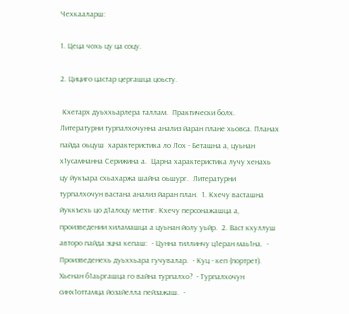Чехкааларш:

1. Цеца чохь цу ца соцу.

2. Цициго цастар цергашца цоьсту.

 Кхетарх дуьххьарлера таллам.  Практически болх.  Литературни турпалхочунна анализ йаран плане хьовса. Планах пайда оьцуш  характеристика ло Лох - Беташна а, цуьнан х1усамнанна Серижина а.  Царна характеристика лучу хенахь цу йукъара схьахаржа шайна оьшург.  Литературни турпалхочун вастана анализ йаран план.  1. Кхечу васташна йуккъехь цо д1алоцу меттиг. Кхечу персонажашца а,  произведении хиламашца а цуьнан йолу уьйр.  2. Васт кхуллуш авторо пайда эцна кепаш:  - Цунна тиллинчу ц1еран маь1на.  - Произведенехь дуьххьара гучувалар.  - Куц - кеп (портрет). Хьенан б1аьргашца го вайна турпалхо?  - Турпалхочун синх1оттамца йозайелла пейзажаш.  -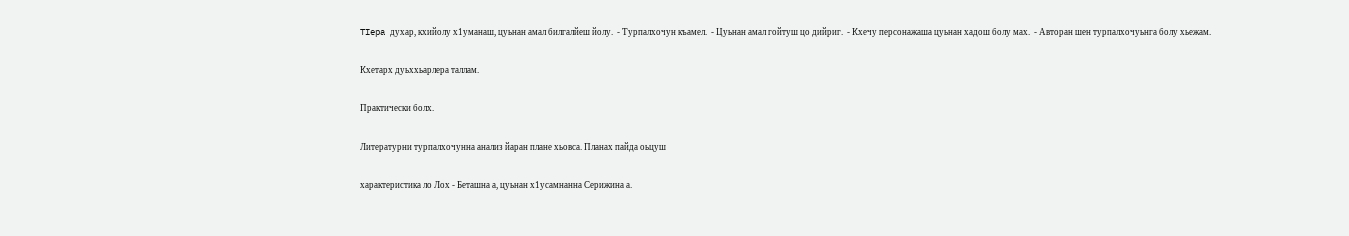TIepa духар, кхийолу х1уманаш, цуьнан амал билгалйеш йолу.  - Турпалхочун къамел.  - Цуьнан амал гойтуш цо дийриг.  - Кхечу персонажаша цуьнан хадош болу мах.  - Авторан шен турпалхочуьнга болу хьежам.

Кхетарх дуьххьарлера таллам.

Практически болх.

Литературни турпалхочунна анализ йаран плане хьовса. Планах пайда оьцуш

характеристика ло Лох - Беташна а, цуьнан х1усамнанна Серижина а.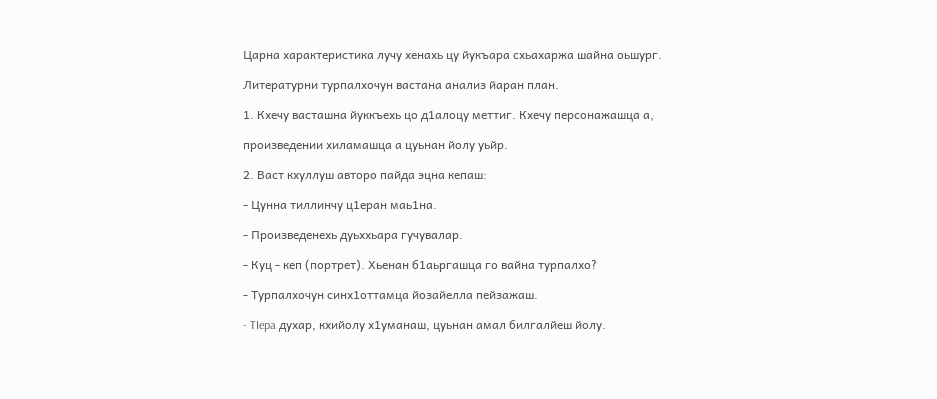Царна характеристика лучу хенахь цу йукъара схьахаржа шайна оьшург.

Литературни турпалхочун вастана анализ йаран план.

1. Кхечу васташна йуккъехь цо д1алоцу меттиг. Кхечу персонажашца а,

произведении хиламашца а цуьнан йолу уьйр.

2. Васт кхуллуш авторо пайда эцна кепаш:

- Цунна тиллинчу ц1еран маь1на.

- Произведенехь дуьххьара гучувалар.

- Куц - кеп (портрет). Хьенан б1аьргашца го вайна турпалхо?

- Турпалхочун синх1оттамца йозайелла пейзажаш.

- TIepa духар, кхийолу х1уманаш, цуьнан амал билгалйеш йолу.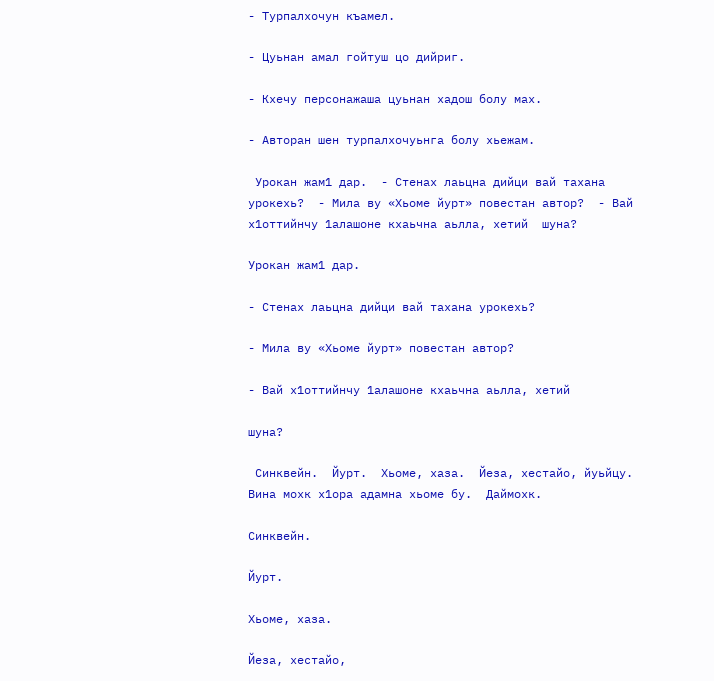- Турпалхочун къамел.

- Цуьнан амал гойтуш цо дийриг.

- Кхечу персонажаша цуьнан хадош болу мах.

- Авторан шен турпалхочуьнга болу хьежам.

 Урокан жам1 дар.  - Стенах лаьцна дийци вай тахана урокехь?  - Мила ву «Хьоме йурт» повестан автор?  - Вай х1оттийнчу 1алашоне кхаьчна аьлла, хетий  шуна?

Урокан жам1 дар.

- Стенах лаьцна дийци вай тахана урокехь?

- Мила ву «Хьоме йурт» повестан автор?

- Вай х1оттийнчу 1алашоне кхаьчна аьлла, хетий

шуна?

 Синквейн.  Йурт.  Хьоме, хаза.  Йеза, хестайо, йуьйцу.  Вина мохк х1ора адамна хьоме бу.  Даймохк.

Синквейн.

Йурт.

Хьоме, хаза.

Йеза, хестайо,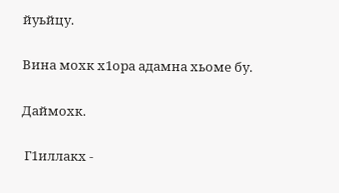йуьйцу.

Вина мохк х1ора адамна хьоме бу.

Даймохк.

 Г1иллакх -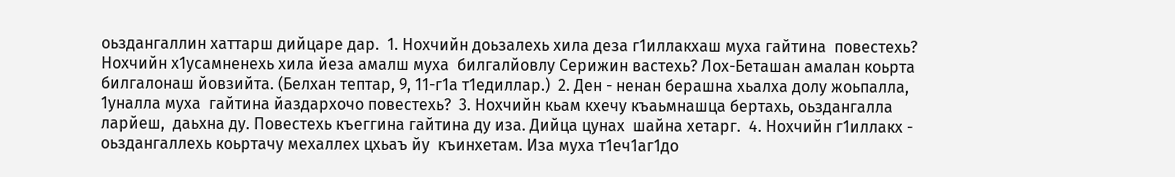оьздангаллин хаттарш дийцаре дар.  1. Нохчийн доьзалехь хила деза г1иллакхаш муха гайтина  повестехь? Нохчийн х1усамненехь хила йеза амалш муха  билгалйовлу Серижин вастехь? Лох-Беташан амалан коьрта  билгалонаш йовзийта. (Белхан тептар, 9, 11-г1а т1едиллар.)  2. Ден - ненан берашна хьалха долу жоьпалла, 1уналла муха  гайтина йаздархочо повестехь?  3. Нохчийн кьам кхечу къаьмнашца бертахь, оьздангалла ларйеш,  даьхна ду. Повестехь къеггина гайтина ду иза. Дийца цунах  шайна хетарг.  4. Нохчийн г1иллакх - оьздангаллехь коьртачу мехаллех цхьаъ йу  къинхетам. Иза муха т1еч1аг1до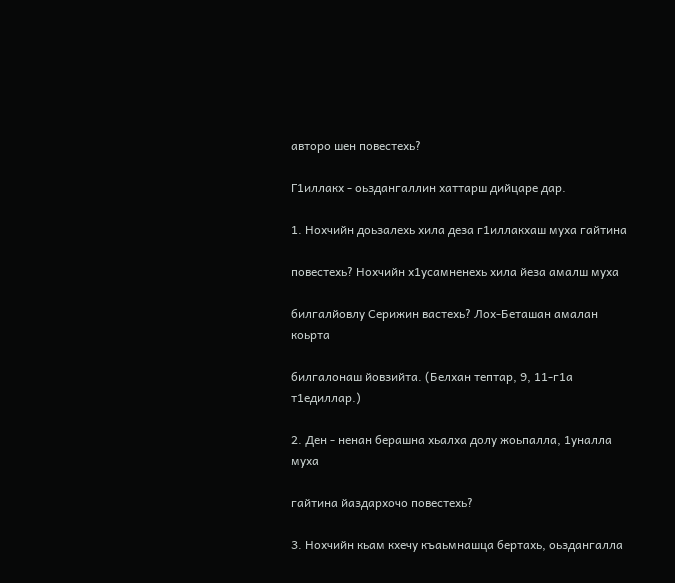авторо шен повестехь?

Г1иллакх - оьздангаллин хаттарш дийцаре дар.

1. Нохчийн доьзалехь хила деза г1иллакхаш муха гайтина

повестехь? Нохчийн х1усамненехь хила йеза амалш муха

билгалйовлу Серижин вастехь? Лох-Беташан амалан коьрта

билгалонаш йовзийта. (Белхан тептар, 9, 11-г1а т1едиллар.)

2. Ден - ненан берашна хьалха долу жоьпалла, 1уналла муха

гайтина йаздархочо повестехь?

3. Нохчийн кьам кхечу къаьмнашца бертахь, оьздангалла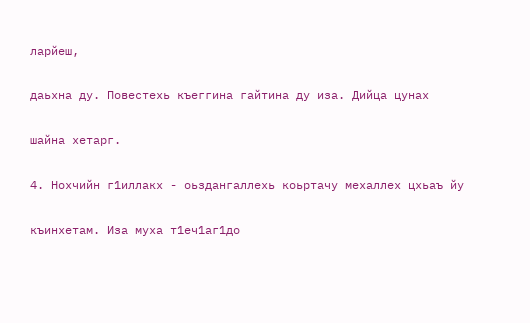ларйеш,

даьхна ду. Повестехь къеггина гайтина ду иза. Дийца цунах

шайна хетарг.

4. Нохчийн г1иллакх - оьздангаллехь коьртачу мехаллех цхьаъ йу

къинхетам. Иза муха т1еч1аг1до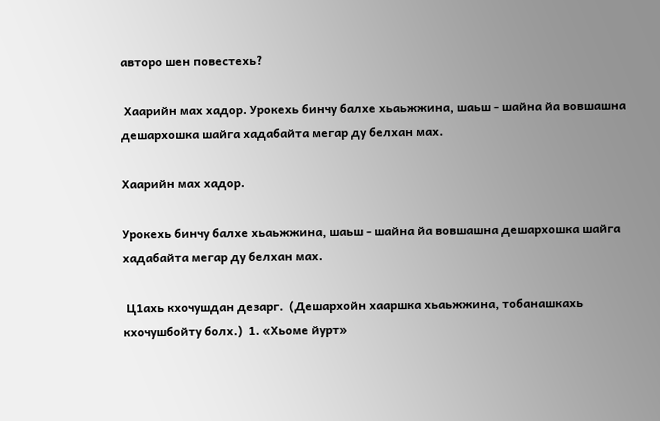авторо шен повестехь?

 Хаарийн мах хадор. Урокехь бинчу балхе хьаьжжина, шаьш - шайна йа вовшашна дешархошка шайга хадабайта мегар ду белхан мах.

Хаарийн мах хадор.

Урокехь бинчу балхе хьаьжжина, шаьш - шайна йа вовшашна дешархошка шайга хадабайта мегар ду белхан мах.

 Ц1ахь кхочушдан дезарг.  (Дешархойн хааршка хьаьжжина, тобанашкахь  кхочушбойту болх.)  1. «Хьоме йурт»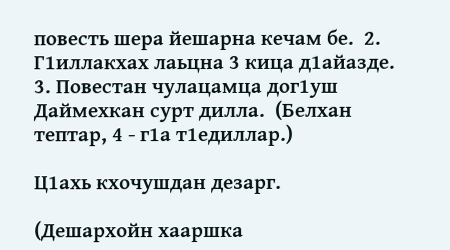повесть шера йешарна кечам бе.  2. Г1иллакхах лаьцна 3 кица д1айазде.  3. Повестан чулацамца дог1уш Даймехкан сурт дилла.  (Белхан тептар, 4 - г1а т1едиллар.)

Ц1ахь кхочушдан дезарг.

(Дешархойн хааршка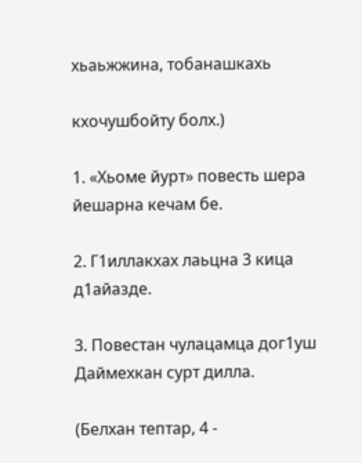хьаьжжина, тобанашкахь

кхочушбойту болх.)

1. «Хьоме йурт» повесть шера йешарна кечам бе.

2. Г1иллакхах лаьцна 3 кица д1айазде.

3. Повестан чулацамца дог1уш Даймехкан сурт дилла.

(Белхан тептар, 4 -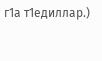г1а т1едиллар.)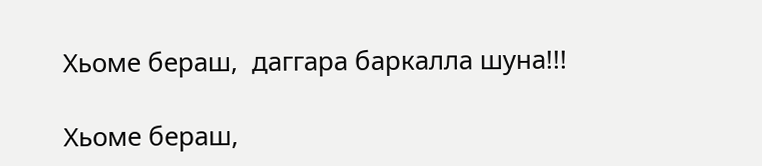Хьоме бераш,  даггара баркалла шуна!!!

Хьоме бераш,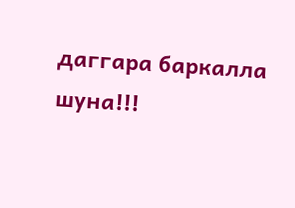даггара баркалла шуна!!!